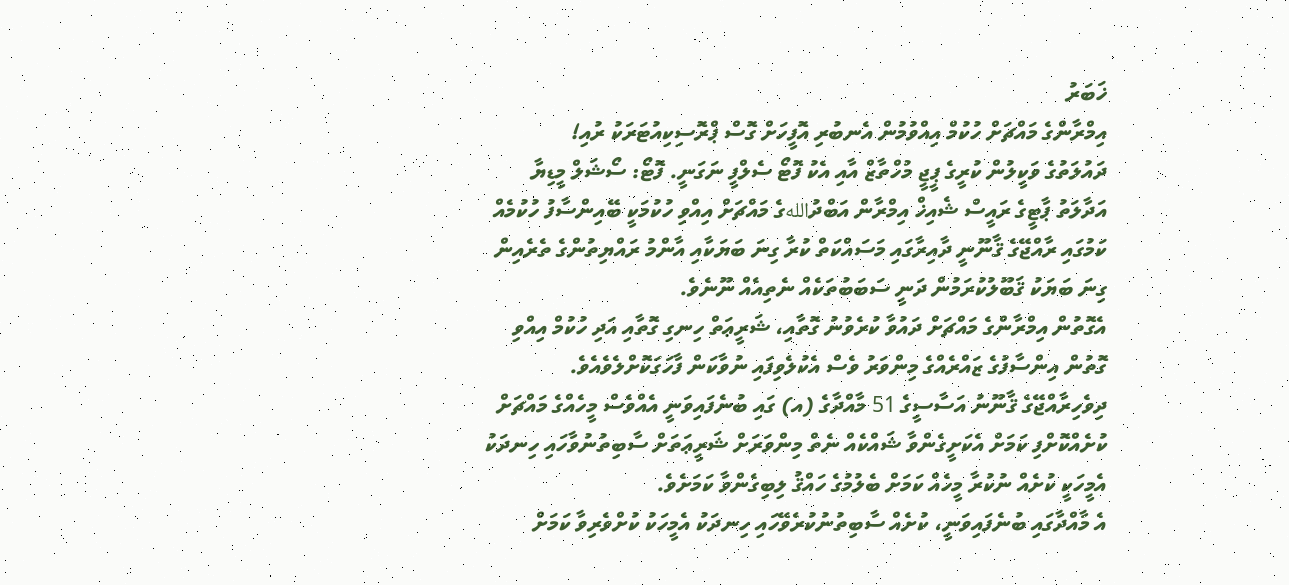ޚަބަރު
އިމްރާންގެ މައްޗަށް ހުކުމް އިއްވުމުން އެނބުރި އޮފީހަށް ގޮސް ޕްރޮސިކިއުޓަރަކު ރުއި!
ދައުލަތުގެ ވަކީލުން ކުރީގެ ޕީޖީ މުހްތާޒް އާއި އެކު ފޮޓޯ ސެލްފީ ނަގަނީ. ފޮޓޯ: ސޯޝަލް މީޑިޔާ
އަދާލަތު ޕާޓީގެ ރައީސް ޝެއިޚް އިމްރާން އަބްދުاللهގެ މައްޗަށް އިއްވި ހުކުމަކީ ބޭއިންސާފު ހުކުމެއް ކަމުގައި ރާއްޖޭގެ ޤާނޫނީ ދާއިރާގައި މަސައްކަތް ކުރާ ގިނަ ބަޔަކާއި އާންމު ރައްޔިތުންގެ ތެރެއިން ގިނަ ބަޔަކު ޤަބޫލުކުރަމުން ދަނީ ސަބަބުތަކެއް ނެތިއެއް ނޫނެވެ.
އެގޮތުން އިމްރާންގެ މައްޗަށް ދައުވާ ކުރެވުނު ގޮތާއި، ޝަރީޢަތް ހިނގި ގޮތާއި އަދި ހުކުމް އިއްވި ގޮތުން އިންސާފުގެ ޒައްރެއްގެ މިންވަރު ވެސް އެކުލެވިފައި ނުވާކަން ފާހަގަކޮށްލެވެއެވެ.
ދިވެހިރާއްޖޭގެ ޤާނޫނު އަސާސީގެ 51 މާއްދާގެ (އ) ގައި ބުނެފައިވަނީ އެއްވެސް މީހެއްގެ މައްޗަށް ކުށެއްކޮށްފި ކަމަށް އެކަށީގެންވާ ޝައްކެއް ނެތް މިންވަރަށް ޝަރީޢަތަށް ސާބިތުނުވާހައި ހިނދަކު އެމީހަކީ ކުށެއް ނުކުރާ މީހެއް ކަމަށް ބެލުމުގެ ހައްޤު ލިބިގެންވާ ކަމަށެވެ.
އެ މާއްދާގައި ބުނެފައިވަނީ، ކުށެއް ސާބިތުނުކުރެވޭހައި ހިނދަކު އެމީހަކު ކުށްވެރިވާ ކަމަށް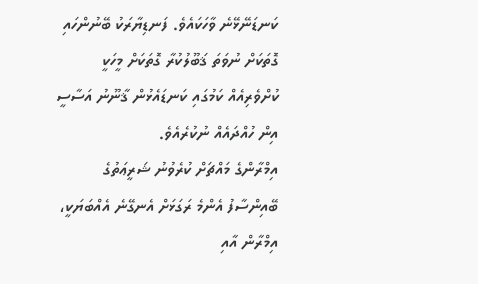ކަނޑަނޭޅޭނެ ވާހަކައެވެ. ފަނޑިޔާރަކު ބޭނުންހައި ގޮތަކަށް ނުވަތަ ޤަބޫލުކުރާ ގޮތަކަށް މީހަކީ ކުށްވެރިއެއް ކަމުގައި ކަނޑައެޅުން ޤާނޫނު އަސާސީ އިން ހުއްދައެއް ނުކުރެއެވެ.
އިމްރާންގެ މައްޗަށް ކުރެވުނު ޝަރީޢަތުގެ ބޭއިންސާފު އެންމެ ރަގަޅަށް އެނގޭނެ އެއްބަޔަކީ، އިމްރާން އާއި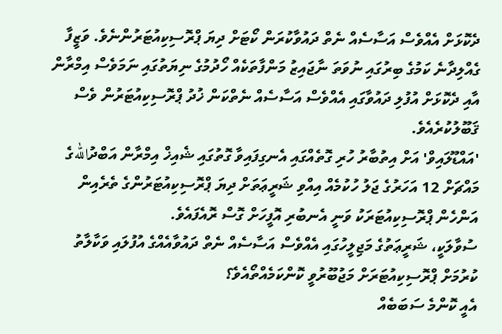ދެކޮޅަށް އެއްވެސް އަސާސެއް ނެތް ދައުވާކުރަން ކޯޓަށް ދިޔަ ޕްރޮސިކިއުޓަރުންނެވެ. ވަޒީފާ ގެއްލިދާނެ ކަމުގެ ބިރުގައި ނުވަތަ ނާޖައިޒު މަންފާތަކެއް ހޯދުމުގެ ނިޔަތުގައި ނަމަވެސް އިމްރާން އާއި ދެކޮޅަށް އުފުލި ދައުވާގައި އެއްވެސް އަސާސެއް ނެތްކަން ޚުދު ޕްރޮސިކިއުޓަރުން ވެސް ޤަބޫލުކުރެއެވެ.
'އައްޑޫލައިވް' އަށް އިތުބާރު ހުރި ގޮތެއްގައި އެނގިފައިވާ ގޮތުގައި ޝެއިޚް އިމްރާން އަބްދުاللهގެ މައްޗަށް 12 އަހަރުގެ ޖަލު ހުކުމެއް އިއްވި ޝަރީޢަތަށް ދިޔަ ޕްރޮސިކިއުޓަރުންގެ ތެރެއިން އަންހެން ޕްރޮސިކިއުޓަރަކު ވަނީ އެނބުރި އޮފީހަށް ގޮސް ރޮއެފައެވެ.
ސުވާލަކީ، ޝަރީޢަތުގެ މަޖިލީހުގައި އެއްވެސް އަސާސެއް ނެތް ދައުވާއެއްގެ އުފުލައި ވަކާލާތު ކުރުމަށް ޕްރޮސިކިއުޓަރަށް މަޖުބޫރުވީ ކޮންކަމެއްތޯއެވެ؟
އެއީ ކޮންމެ ސަބަބެއް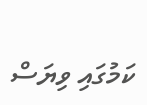ކަމުގައި ވިޔަސް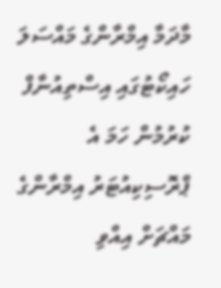މާދަމާ އިމްރާންގެ މައްސަލަ ހައިކޯޓުގައި އިސްތިއުނާފް ކުރުމުން ހަމަ އެ ޕްރޮސިކިއުޓަރު އިމްރާންގެ މައްޗަށް އިއްވި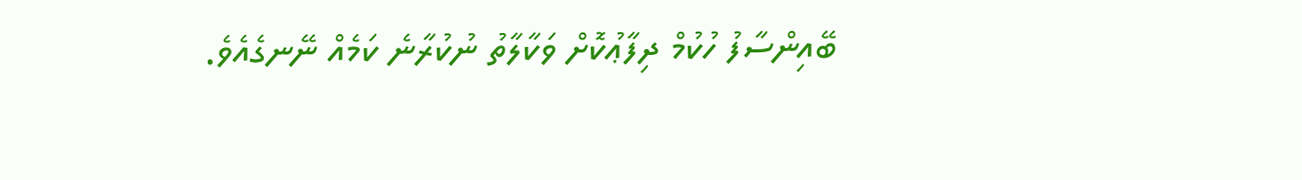ބޭއިންސާފު ހުކުމް ދިފާޢުކޮށް ވަކާލާތު ނުކުރާނެ ކަމެއް ނޭނގެއެވެ.